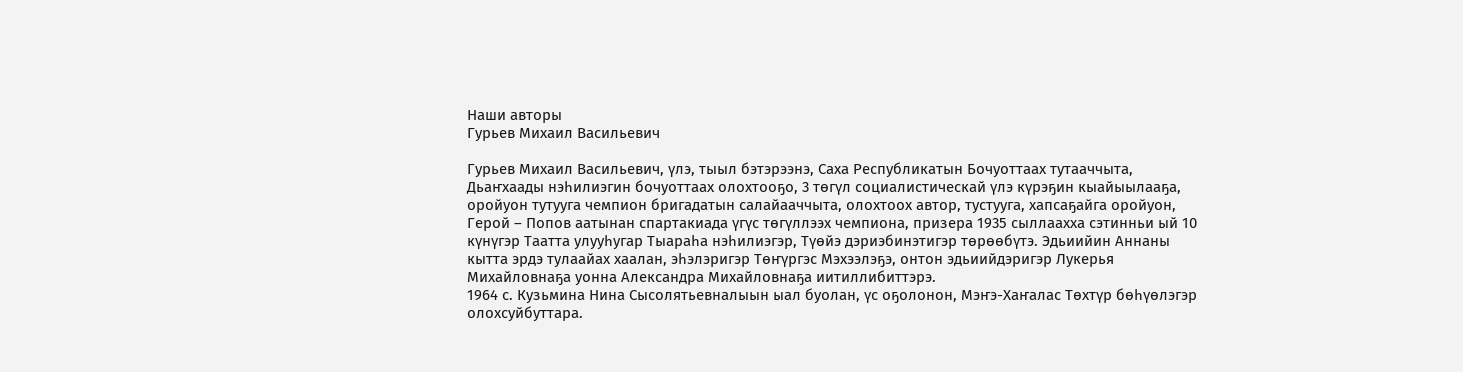Наши авторы
Гурьев Михаил Васильевич

Гурьев Михаил Васильевич, үлэ, тыыл бэтэрээнэ, Саха Республикатын Бочуоттаах тутааччыта, Дьаҥхаады нэһилиэгин бочуоттаах олохтооҕо, 3 төгүл социалистическай үлэ күрэҕин кыайыылааҕа, оройуон тутууга чемпион бригадатын салайааччыта, олохтоох автор, тустууга, хапсаҕайга оройуон, Герой – Попов аатынан спартакиада үгүс төгүллээх чемпиона, призера 1935 сыллаахха сэтинньи ый 10 күнүгэр Таатта улууһугар Тыараһа нэһилиэгэр, Түөйэ дэриэбинэтигэр төрөөбүтэ. Эдьиийин Аннаны кытта эрдэ тулаайах хаалан, эһэлэригэр Төҥүргэс Мэхээлэҕэ, онтон эдьиийдэригэр Лукерья Михайловнаҕа уонна Александра Михайловнаҕа иитиллибиттэрэ.
1964 с. Кузьмина Нина Сысолятьевналыын ыал буолан, үс оҕолонон, Мэҥэ-Хаҥалас Төхтүр бөһүөлэгэр олохсуйбуттара.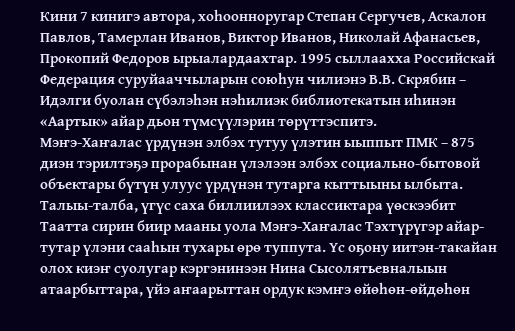Кини 7 кинигэ автора, хоһоонноругар Степан Сергучев, Аскалон Павлов, Тамерлан Иванов, Виктор Иванов, Николай Афанасьев, Прокопий Федоров ырыалардаахтар. 1995 сыллаахха Российскай Федерация суруйааччыларын союһун чилиэнэ В.В. Скрябин – Идэлги буолан сүбэлэһэн нэһилиэк библиотекатын иһинэн «Аартык» айар дьон түмсүүлэрин төрүттэспитэ.
Мэҥэ-Хаҥалас үрдүнэн элбэх тутуу үлэтин ыыппыт ПМК – 875 диэн тэрилтэҕэ прорабынан үлэлээн элбэх социально-бытовой объектары бүтүн улуус үрдүнэн тутарга кыттыыны ылбыта.
Талыы-талба, үгүс саха биллиилээх классиктара үөскээбит Таатта сирин биир мааны уола Мэҥэ-Хаҥалас Тэхтүрүгэр айар-тутар үлэни сааһын тухары өрө туппута. Үс оҕону иитэн-такайан олох киэҥ суолугар кэргэнинээн Нина Сысолятьевналыын атаарбыттара, үйэ аҥаарыттан ордук кэмҥэ өйөһөн-өйдөһөн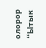олорор “Ытык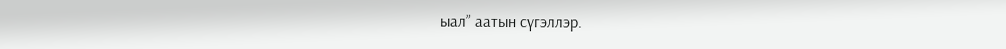ыал” аатын сүгэллэр.